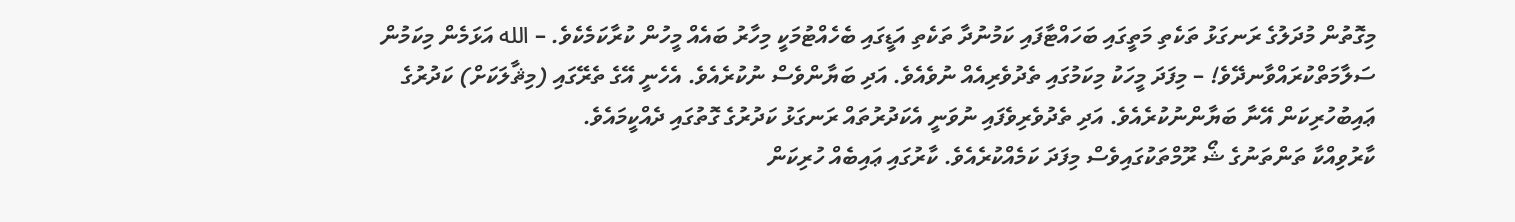މިގޮތުން މުދަލުގެ ރަނގަޅު ތަކެތި މަތީގައި ބަހައްޓާފައި ކަމުނުދާ ތަކެތި އަޑީގައި ބެހެއްޓުމަކީ މިހާރު ބައެއް މީހުން ކުރާކަމެކެވެ. – الله އަޅަމެން މިކަމުން ސަލާމަތްކުރައްވާނދޭވެ! – މިފަދަ މީހަކު މިކަމުގައި ތެދުވެރިއެއް ނުވެއެވެ. އަދި ބަޔާންވެސް ނުކުރެއެވެ. އެހެނީ އޭގެ ތެރޭގައި (މިޘާލަކަށް) ކަދުރުގެ ޢައިބުހުރިކަން އޭނާ ބަޔާންނުކުރެއެވެ. އަދި ތެދުވެރިވެފައި ނުވަނީ އެކަދުރުތައް ރަނގަޅު ކަދުރުގެ ގޮތުގައި ދެއްކީމައެވެ.
ކާރުވިއްކާ ތަންތަނުގެ ޝޯ ރޫމްތަކުގައިވެސް މިފަދަ ކަމެއްކުރެއެވެ. ކާރުގައި ޢައިބެއް ހުރިކަން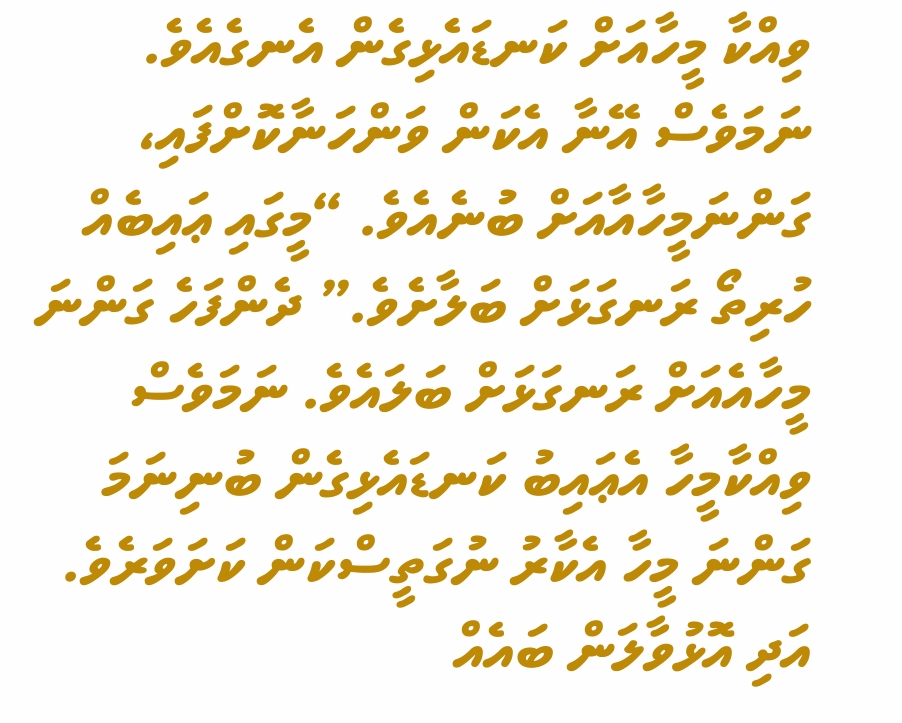ވިއްކާ މީހާއަށް ކަނޑައެޅިގެން އެނގެއެވެ. ނަމަވެސް އޭނާ އެކަން ވަންހަނާކޮށްފައި، ގަންނަމީހާއާއަށް ބުނެއެވެ. “މީގައި ޢައިބެއް ހުރިތޯ ރަނގަޅަށް ބަލާށެވެ.” ދެންފަހެ ގަންނަ މީހާއެއަށް ރަނގަޅަށް ބަލައެވެ. ނަމަވެސް ވިއްކާމީހާ އެޢައިބު ކަނޑައެޅިގެން ބުނިނަމަ ގަންނަ މީހާ އެކާރު ނުގަތީސްކަން ކަށަވަރެވެ.
އަދި އޮޅުވާލަން ބައެއް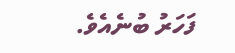ފަހަރު ބުނެއެވެ.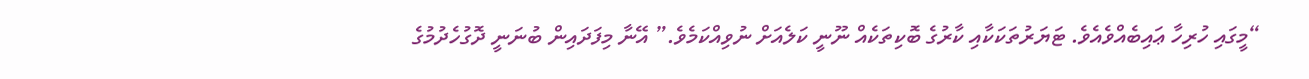“މީގައި ހުރިހާ ޢައިބެއްވެއެވެ. ޓަޔަރުތަކަކާއި ކާރުގެ ބޮކިތަކެއް ނޫނީ ކަލެއަށް ނުވިއްކަމެވެ.” އޭނާ މިފަދައިން ބުނަނީ ދޮގުހެދުމުގެ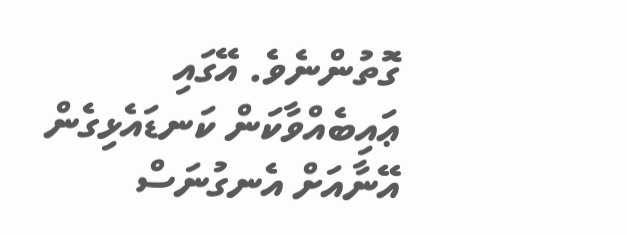ގޮތުންނެވެ. އޭގައި ޢައިބެއްވާކަން ކަނޑައެޅިގެން އޭނާއަށް އެނގުނަސް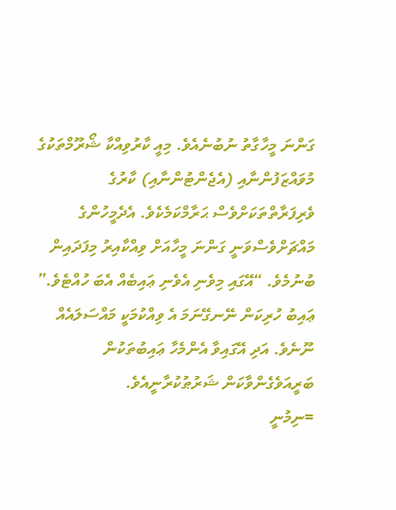ގަންނަ މީހާގާތު ނުބުނެއެވެ. މިއީ ކާރުވިއްކާ ޝޯރޫމްތަކުގެ މުވައްޒަފުންނާއި (އެޖެންޓުންނާއި) ކާރުގެ ވެރިފަރާތްތަކަށްވެސް ޙަރާމްކަމެކެވެ. އެދެމީހުންގެ މައްޗަށްވެސްވަނީ ގަންނަ މީހާއަށް ވިއްކާއިރު މިފަދައިން ބުނުމެވެ. “އޭގައި މިވެނި އެވެނި ޢައިބެއް އެބަ ހުއްޓެވެ.”
ޢައިބު ހުރިކަން ނޭނގޭނަމަ އެ ވިއްކުމަކީ މައްސަލައެއް ނޫނެވެ. އަދި އޭގައިވާ އެންމެހާ ޢައިބުތަކުން ބަރީއަވެގެންވާކަން ޝަރުޠުކުރާނީއެވެ.
=ނިމުނީ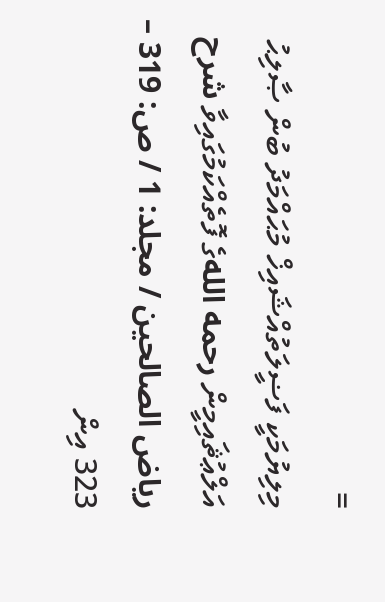=
މިލިޔުމަކީ ފަޟީލަތުއްޝައިޚް މުޙައްމަދު ބުން ޞާލިޙު އަލްޢުޘައިމީން رحمه اللهގެ ފޮތެއްކަމުގައިވާ شرح رياض الصالحين / مجلد: 1 / ص: 319 – 323 އިން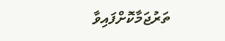ތަރުޖަމާކޮށްފައިވާ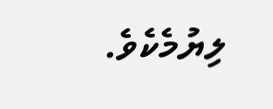ލިޔުމެކެވެ.